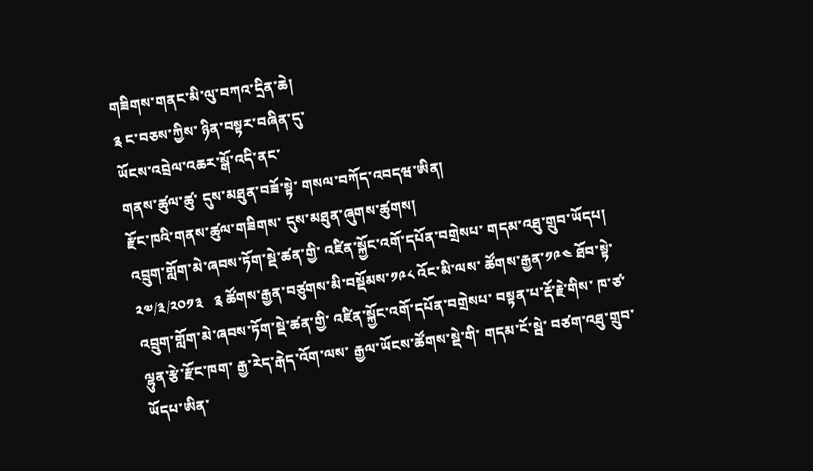གཟིགས་གནང་མི་ལུ་བཀའ་དྲིན་ཆེ།
༉ ང་བཅས་ཀྱིས་ ཉིན་བསྟར་བཞིན་དུ་
ཡོངས་འབྲེལ་འཆར་སྒོ་འདི་ནང་
གནས་ཚུལ་ཚུ་ དུས་མཐུན་བཟོ་སྟེ་ གསལ་བཀོད་འབདཝ་ཨིན།
རྫོང་ཁའི་གནས་ཚུལ་གཟིགས་ དུས་མཐུན་ཞུགས་ཚུགས།
འབྲུག་གློག་མེ་ཞབས་ཏོག་སྡེ་ཚན་གྱི་ འཛིན་སྐྱོང་འགོ་དཔོན་བགྲེསཔ་ གདམ་འཐུ་གྲུབ་ཡོདཔ།
༢༧/༣/༢༠༡༣   ༉ ཚོགས་རྒྱན་བཙུགས་མི་བསྡོམས་༡༩༨ འོང་མི་ལས་ ཚོགས་རྒྱན་༡༩༤ ཐོབ་སྟེ་ འབྲུག་གློག་མེ་ཞབས་ཏོག་སྡེ་ཚན་གྱི་ འཛིན་སྐྱོང་འགོ་དཔོན་བགྲེསཔ་ བསྟན་པ་རྡོ་རྗེ་གིས་ ཁ་ཙ་ ལྷུན་རྩེ་རྫོང་ཁག་ རྒྱ་རེད་རྒེད་འོག་ལས་ རྒྱལ་ཡོངས་ཚོགས་སྡེ་གི་ གདམ་ངོ་སྦེ་ བཙག་འཐུ་གྲུབ་ཡོདཔ་ཨིན་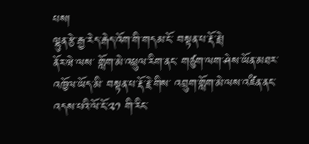པས།
ལྷུན་རྩེ་རྒྱ་རེད་རྒེད་འོག་གི་གདམ་ངོ་ བསྟན་པ་རྡོ་རྗེ།
ནོར་ཝེ་ལས་ གློག་མེ་འཕྲུལ་རིག་ནང་ གཙུག་ལག་ཤེས་ཡོན་མཐར་འཁྱོལ་ཡོད་མི་ བསྟན་པ་རྡོ་རྗེ་གིས་ འབྲུག་གློག་མེ་ལས་འཛིན་ནང་ འདས་པའི་ལོ་ངོ་༢༡ གི་རིང་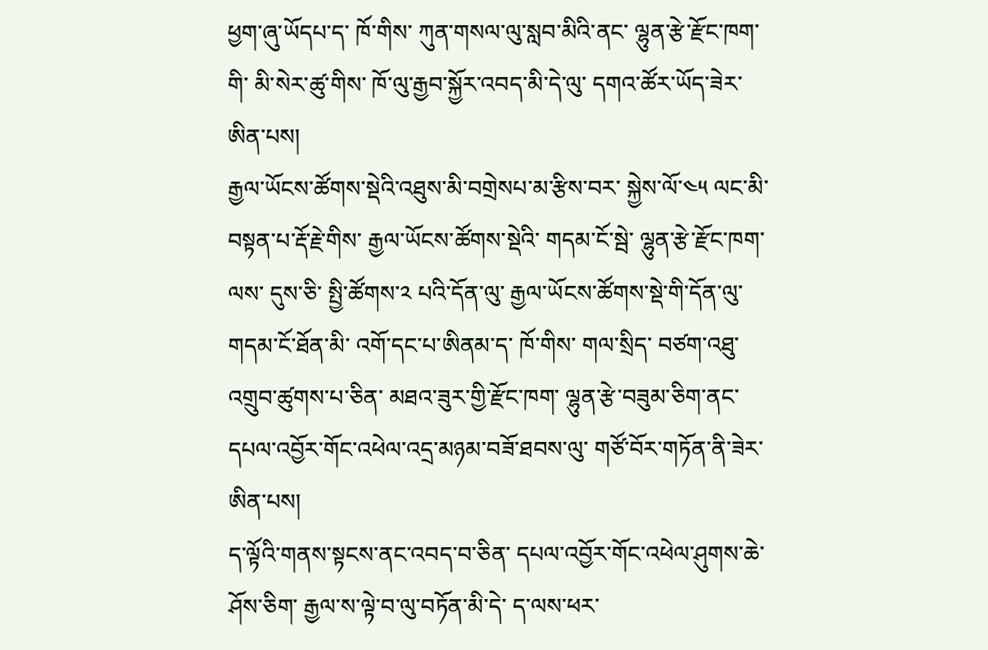ཕྱག་ཞུ་ཡོདཔ་ད་ ཁོ་གིས་ ཀུན་གསལ་ལུ་སླབ་མིའི་ནང་ ལྷུན་རྩེ་རྫོང་ཁག་གི་ མི་སེར་ཚུ་གིས་ ཁོ་ལུ་རྒྱབ་སྐྱོར་འབད་མི་དེ་ལུ་ དགའ་ཚོར་ཡོད་ཟེར་ཨིན་པས།
རྒྱལ་ཡོངས་ཚོགས་སྡེའི་འཐུས་མི་བགྲེསཔ་མ་རྩིས་བར་ སྐྱེས་ལོ་༤༥ ལང་མི་ བསྟན་པ་རྡོ་རྗེ་གིས་ རྒྱལ་ཡོངས་ཚོགས་སྡེའི་ གདམ་ངོ་སྦེ་ ལྷུན་རྩེ་རྫོང་ཁག་ལས་ དུས་ཅི་ སྤྱི་ཚོགས་༢ པའི་དོན་ལུ་ རྒྱལ་ཡོངས་ཚོགས་སྡེ་གི་དོན་ལུ་ གདམ་ངོ་ཐོན་མི་ འགོ་དང་པ་ཨིནམ་ད་ ཁོ་གིས་ གལ་སྲིད་ བཙག་འཐུ་འགྲུབ་ཚུགས་པ་ཅིན་ མཐའ་ཟུར་གྱི་རྫོང་ཁག་ ལྷུན་རྩེ་བཟུམ་ཅིག་ནང་ དཔལ་འབྱོར་གོང་འཕེལ་འདྲ་མཉམ་བཟོ་ཐབས་ལུ་ གཙོ་བོར་གཏོན་ནི་ཟེར་ཨིན་པས།
ད་ལྟོའི་གནས་སྟངས་ནང་འབད་བ་ཅིན་ དཔལ་འབྱོར་གོང་འཕེལ་ཤུགས་ཆེ་ཤོས་ཅིག་ རྒྱལ་ས་ལྟེ་བ་ལུ་བཏོན་མི་དེ་ ད་ལས་ཕར་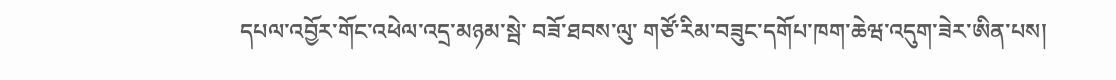དཔལ་འབྱོར་གོང་འཕེལ་འདྲ་མཉམ་སྦེ་ བཟོ་ཐབས་ལུ་ གཙོ་རིམ་བཟུང་དགོཔ་ཁག་ཆེཝ་འདུག་ཟེར་ཨིན་པས།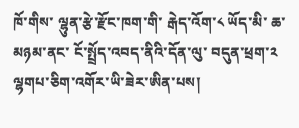ཁོ་གིས་ ལྷུན་རྩེ་རྫོང་ཁག་གི་ རྒེད་འོག་༨ ཡོད་མི་ ཆ་མཉམ་ནང་ ངོ་སྤྲོད་འབད་ནིའི་དོན་ལུ་ བདུན་ཕྲག་༢ ལྷགཔ་ཅིག་འགོར་ཡི་ཟེར་ཨིན་པས།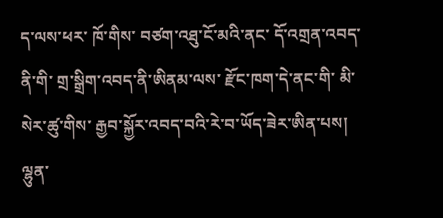ད་ལས་ཕར་ ཁོ་གིས་ བཙག་འཐུ་ངོ་མའི་ནང་ དོ་འགྲན་འབད་ནི་གི་ གྲ་སྒྲིག་འབད་ནི་ཨིནམ་ལས་ རྫོང་ཁག་དེ་ནང་གི་ མི་སེར་ཚུ་གིས་ རྒྱབ་སྐྱོར་འབད་བའི་རེ་བ་ཡོད་ཟེར་ཨིན་པས།
ལྷུན་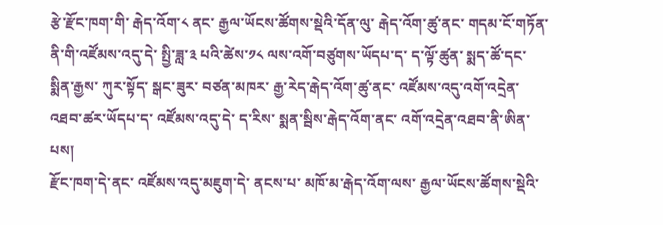རྩེ་རྫོང་ཁག་གི་ རྒེད་འོག་༨ ནང་ རྒྱལ་ཡོངས་ཚོགས་སྡེའི་དོན་ལུ་ རྒེད་འོག་ཚུ་ནང་ གདམ་ངོ་གཏོན་ནི་གི་འཛོམས་འདུ་དེ་ སྤྱི་ཟླ་༣ པའི་ཚེས་༡༨ ལས་འགོ་བཙུགས་ཡོདཔ་ད་ ད་ལྟོ་ཚུན་ སྨད་ཚོ་དང་ སྨིན་རྒྱས་ ཀུར་སྟོད་ སྒང་ཟུར་ བཙན་མཁར་ རྒྱ་རེད་རྒེད་འོག་ཚུ་ནང་ འཛོམས་འདུ་འགོ་འདྲེན་འཐབ་ཚར་ཡོདཔ་ད་ འཛོམས་འདུ་དེ་ ད་རིས་ སྨན་སྦིས་རྒེད་འོག་ནང་ འགོ་འདྲེན་འཐབ་ནི་ཨིན་པས།
རྫོང་ཁག་དེ་ནང་ འཛོམས་འདུ་མཇུག་དེ་ ནངས་པ་ མཁོ་མ་རྒེད་འོག་ལས་ རྒྱལ་ཡོངས་ཚོགས་སྡེའི་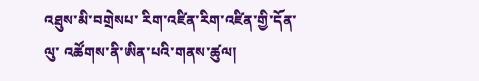འཐུས་མི་བགྲེསཔ་ རིག་འཛིན་རིག་འཛིན་གྱི་དོན་ལུ་ འཚོགས་ནི་ཨིན་པའི་གནས་ཚུལ།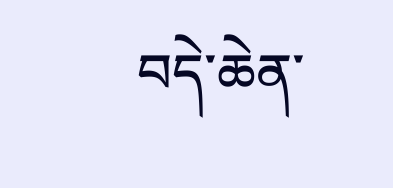བདེ་ཆེན་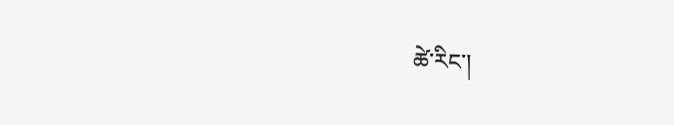ཚེ་རིང་།